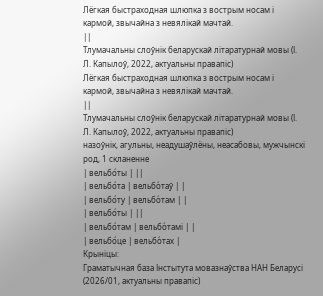Лёгкая быстраходная шлюпка з вострым носам і кармой, звычайна з невялікай мачтай.
||
Тлумачальны слоўнік беларускай літаратурнай мовы (І. Л. Капылоў, 2022, актуальны правапіс)
Лёгкая быстраходная шлюпка з вострым носам і кармой, звычайна з невялікай мачтай.
||
Тлумачальны слоўнік беларускай літаратурнай мовы (І. Л. Капылоў, 2022, актуальны правапіс)
назоўнік, агульны, неадушаўлёны, неасабовы, мужчынскі род, 1 скланенне
| вельбо́ты | ||
| вельбо́та | вельбо́таў | |
| вельбо́ту | вельбо́там | |
| вельбо́ты | ||
| вельбо́там | вельбо́тамі | |
| вельбо́це | вельбо́тах |
Крыніцы:
Граматычная база Інстытута мовазнаўства НАН Беларусі (2026/01, актуальны правапіс)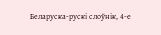Беларуска-рускі слоўнік, 4-е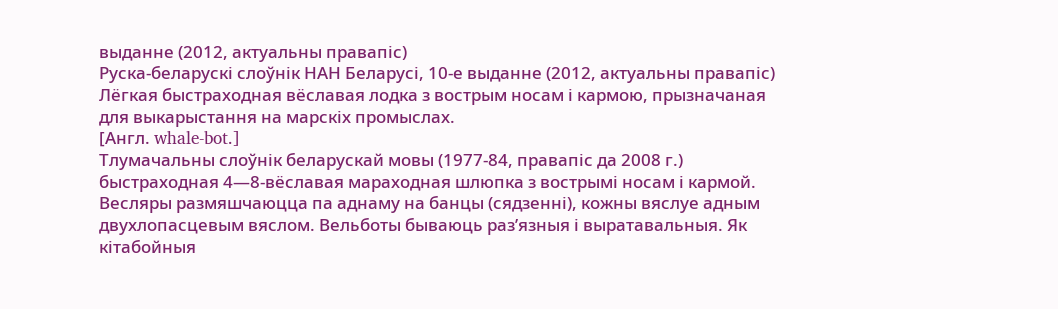выданне (2012, актуальны правапіс)
Руска-беларускі слоўнік НАН Беларусі, 10-е выданне (2012, актуальны правапіс)
Лёгкая быстраходная вёславая лодка з вострым носам і кармою, прызначаная для выкарыстання на марскіх промыслах.
[Англ. whale-bot.]
Тлумачальны слоўнік беларускай мовы (1977-84, правапіс да 2008 г.)
быстраходная 4—8-вёславая мараходная шлюпка з вострымі носам і кармой. Весляры размяшчаюцца па аднаму на банцы (сядзенні), кожны вяслуе адным двухлопасцевым вяслом. Вельботы бываюць раз’язныя і выратавальныя. Як кітабойныя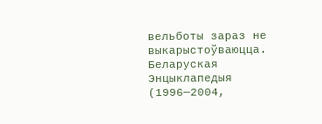вельботы зараз не выкарыстоўваюцца.
Беларуская Энцыклапедыя (1996—2004,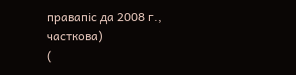правапіс да 2008 г., часткова)
(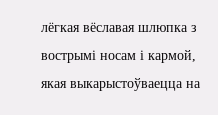лёгкая вёславая шлюпка з вострымі носам і кармой, якая выкарыстоўваецца на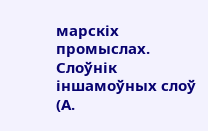марскіх промыслах.
Слоўнік іншамоўных слоў (А.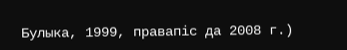Булыка, 1999, правапіс да 2008 г.)